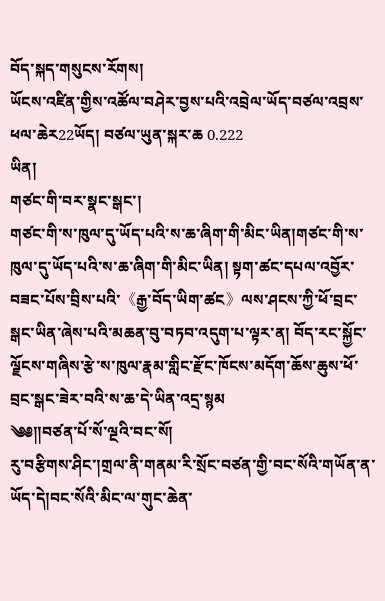བོད་སྐད་གསུངས་རོགས།
ཡོངས་འཛིན་གྱིས་འཚོལ་བཤེར་བྱས་པའི་འབྲེལ་ཡོད་བཙལ་འབྲས་ཕལ་ཆེར22ཡོད། བཙལ་ཡུན་སྐར་ཆ 0.222
ཡིན།
གཙང་གི་བར་སྣང་སྒང་།
གཙང་གི་ས་ཁུལ་དུ་ཡོད་པའི་ས་ཆ་ཞིག་གི་མིང་ཡིན།གཙང་གི་ས་ཁུལ་དུ་ཡོད་པའི་ས་ཆ་ཞིག་གི་མིང་ཡིན། སྟག་ཚང་དཔལ་འབྱོར་བཟང་པོས་བྲིས་པའི་《རྒྱ་བོད་ཡིག་ཚང》ལས་ཤངས་ཀྱི་ཕོ་བྲང་སྒང་ཡིན་ཞེས་པའི་མཆན་བུ་བཏབ་འདུག་པ་ལྟར་ན། བོད་རང་སྐྱོང་ལྗོངས་གཞིས་རྩེ་ས་ཁུལ་རྣམ་གླིང་རྫོང་ཁོངས་མདོག་ཆོས་ཆུས་ཕོ་བྲང་སྒང་ཟེར་བའི་ས་ཆ་དེ་ཡིན་འདྲ་སྙམ
༄༅།།བཙན་པོ་སོ་ལྔའི་བང་སོ།
རུ་བརྩིགས་ཤིང་།གྲལ་ནི་གནམ་རི་སྲོང་བཙན་གྱི་བང་སོའི་གཡོན་ན་ཡོད་དེ།བང་སོའི་མིང་ལ་གུང་ཆེན་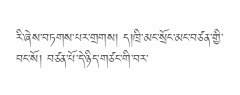རི་ཞེས་བཏགས་པར་གྲགས། ད།ཁྲི་མང་སྲོང་མང་བཙན་གྱི་བང་སོ། བཙན་པོ་དེ་ཉིད་གཙང་གི་བར་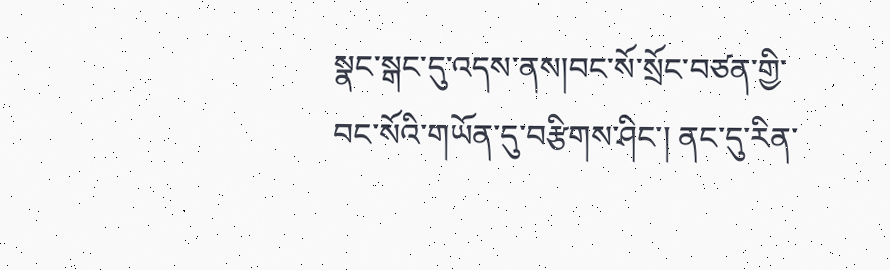སྣང་སྒང་དུ་འདས་ནས།བང་སོ་སྲོང་བཙན་གྱི་བང་སོའི་གཡོན་དུ་བརྩིགས་ཤིང་། ནང་དུ་རིན་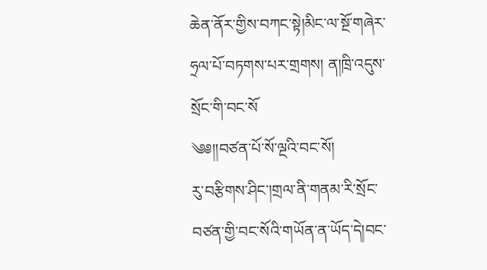ཆེན་ནོར་གྱིས་བཀང་སྟེ།མིང་ལ་སྔོ་གཞེར་ཧྲལ་པོ་བཏགས་པར་གྲགས། ན།ཁྲི་འདུས་སྲོང་གི་བང་སོ
༄༅།།བཙན་པོ་སོ་ལྔའི་བང་སོ།
རུ་བརྩིགས་ཤིང་།གྲལ་ནི་གནམ་རི་སྲོང་བཙན་གྱི་བང་སོའི་གཡོན་ན་ཡོད་དེ།བང་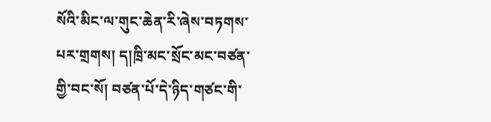སོའི་མིང་ལ་གུང་ཆེན་རི་ཞེས་བཏགས་པར་གྲགས། ད།ཁྲི་མང་སྲོང་མང་བཙན་གྱི་བང་སོ། བཙན་པོ་དེ་ཉིད་གཙང་གི་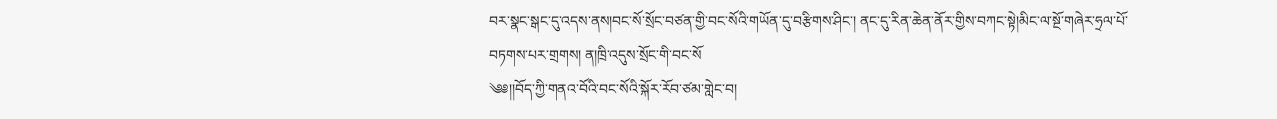བར་སྣང་སྒང་དུ་འདས་ནས།བང་སོ་སྲོང་བཙན་གྱི་བང་སོའི་གཡོན་དུ་བརྩིགས་ཤིང་། ནང་དུ་རིན་ཆེན་ནོར་གྱིས་བཀང་སྟེ།མིང་ལ་སྔོ་གཞེར་ཧྲལ་པོ་བཏགས་པར་གྲགས། ན།ཁྲི་འདུས་སྲོང་གི་བང་སོ
༄༅།།བོད་ཀྱི་གནའ་བོའི་བང་སོའི་སྐོར་རོབ་ཙམ་གླེང་བ།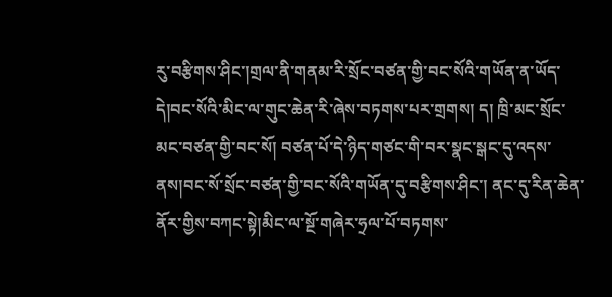རུ་བརྩིགས་ཤིང་།གྲལ་ནི་གནམ་རི་སྲོང་བཙན་གྱི་བང་སོའི་གཡོན་ན་ཡོད་དེ།བང་སོའི་མིང་ལ་གུང་ཆེན་རི་ཞེས་བཏགས་པར་གྲགས། ད། ཁྲི་མང་སྲོང་མང་བཙན་གྱི་བང་སོ། བཙན་པོ་དེ་ཉིད་གཙང་གི་བར་སྣང་སྒང་དུ་འདས་ནས།བང་སོ་སྲོང་བཙན་གྱི་བང་སོའི་གཡོན་དུ་བརྩིགས་ཤིང་། ནང་དུ་རིན་ཆེན་ནོར་གྱིས་བཀང་སྟེ།མིང་ལ་སྔོ་གཞེར་ཧྲལ་པོ་བཏགས་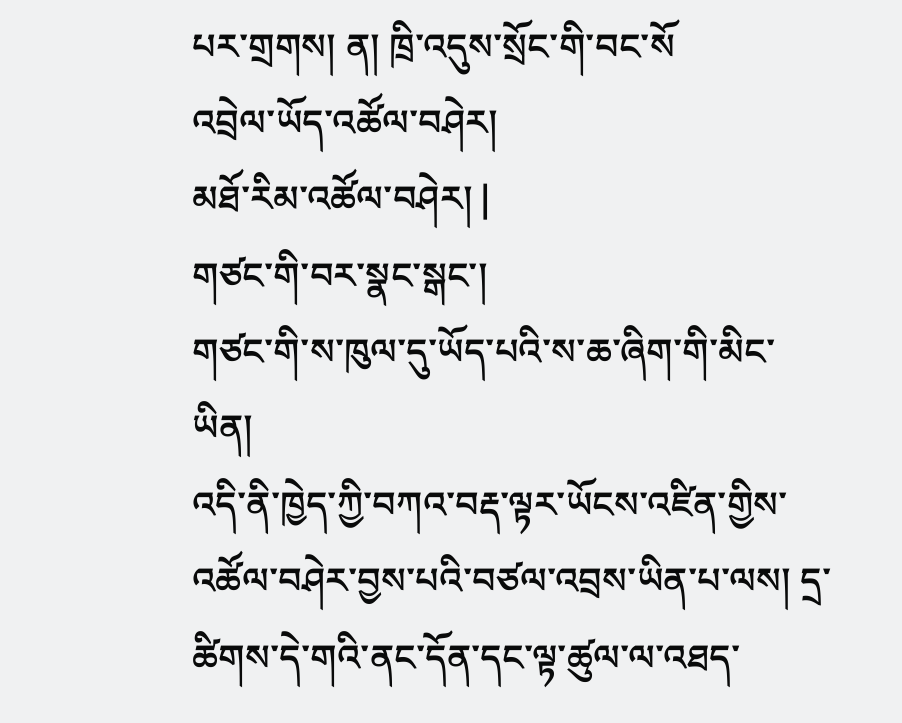པར་གྲགས། ན། ཁྲི་འདུས་སྲོང་གི་བང་སོ
འབྲེལ་ཡོད་འཚོལ་བཤེར།
མཐོ་རིམ་འཚོལ་བཤེར། |
གཙང་གི་བར་སྣང་སྒང་།
གཙང་གི་ས་ཁུལ་དུ་ཡོད་པའི་ས་ཆ་ཞིག་གི་མིང་ཡིན།
འདི་ནི་ཁྱེད་ཀྱི་བཀའ་བརྡ་ལྟར་ཡོངས་འཛིན་གྱིས་འཚོལ་བཤེར་བྱས་པའི་བཙལ་འབྲས་ཡིན་པ་ལས། དྲ་ཚིགས་དེ་གའི་ནང་དོན་དང་ལྟ་ཚུལ་ལ་འཐད་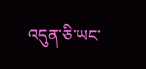འདུན་ཅི་ཡང་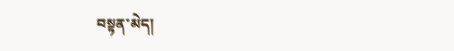བསྟན་མེད།